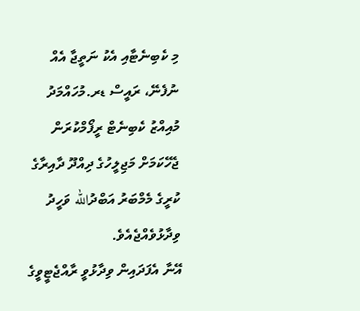މި ކެބިނެޓާއި އެކު ނަތީޖާ އެއް ނުފެނޭ، ރައީސް ޑރ.މުހައްމަދު މުއިއްޒު ކެބިނެޓް ރީފޯމްކުރަން ޖެހޭކަމަށް މަޖިލީހުގެ ދިއްދޫ ދާއިރާގެ ކުރީގެ މެމްބަރު އަބްދުالله ވަހީދު ވިދާޅުވެއްޖެއެވެ.
އޭނާ އެފަދައިން ވިދާޅުވީ ރާއްޖެޓީވީގެ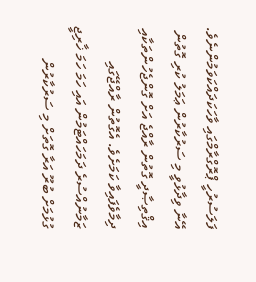ފަލަސުރުހީ ޕްރޮގްރާމްގައި ވާހަކަދައްކަވަމުންނެވެ.
އޭނާ ވިދާޅުވީ މި ސަރުކާރުން ޢަމަލު ކުރި ގޮތުން އިޤްތިޞާދީ ގޮތުން ރާއްޖެ އަށް ގޮންޖެހުންތަކާއި ދިމާވެފައިވާ ކަމަށެވެ. އެގޮތުން ރާއްޖޭގައި ޒަމާނުއްސުރެ ދަމަހައްޓަމުން އައި ހަމަ ހަމަ ޚާރިޖީ ގުޅުމަށް ބުރޫ އަރާ ގޮތަށް މި ސަރުކާރުން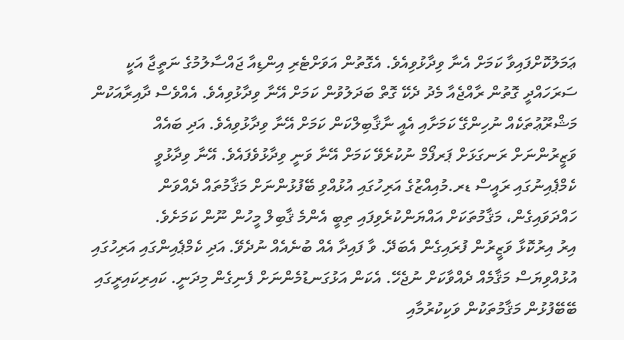ޢަމަލުކޮށްފައިވާ ކަމަށް އެނާ ވިދާޅުވިއެވެ. އެގޮތުން އަވަށްޓެރި އިންޑިއާ ޖައްސާލުމުގެ ނަތީޖާ އަކީ ސަރަހައްދީ ގޮތުން ރާއްޖެއާ މެދު ދެކޭ ގޮތް ބަދަލުވުން ކަމަށް އޭނާ ވިދާޅުވިއެވެ. އެއްވެސް ދާއިރާއަކުން މަޝްރޫޢުތަކެއް ނުހިންގޭ ކަމަށާއި އެއީ ނާޤާބިލްކަން ކަމަށް އޭނާ ވިދާޅުވިއެވެ. އަދި ބައެއް ވަޒީރުންނަށް ރަނގަޅަށް ޕަރފޯމް ނުކުރެވޭ ކަމަށް އޭނާ ވަނީ ވިދާޅުވެފައެވެ. އޭނާ ވިދާޅުވީ ކެމްޕެއިނުގައި ރައީސް ޑރ.މުއިއްޒުގެ އަރިހުގައި އުޅުއްވި ބޭފުޅުންނަށް މަޤާމުތައް ދެއްވަން ހައްދަވައިގެން، މަޤާމުތަކަށް އައްޔަންކުރެވިފައި ތިބީ އެންމެ ޤާބިލް މީހުން ނޫން ކަމަށެވެ.
އިރު އިރުކޮޅާ ވަޒީރުން ފުރައިގެން އެބަދޭ. ވާ ފައިދާ އެއް ބުނެއެއް ނުދެވޭ. އަދި ކެމްޕެއިންގައި އަރިހުގައި އުޅުއްވިޔަސް މަޤާމެއް ދެއްވާކަށް ނުޖެހޭ. އެކަން އަޅުގަނޑުމެންނަށް ފެނިގެން މިދަނީ. ކައިރިކައިރީގައި ބޭބޭފުޅުން މަޤާމުތަކުން ވަކިކުރުމާއި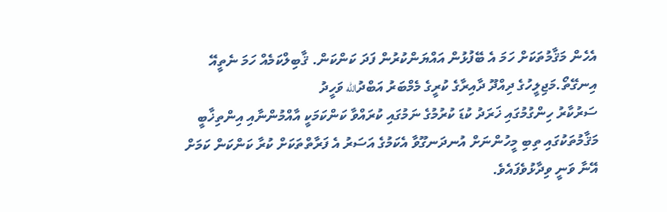އެހެން މަޤާމުތަކަށް ހަމަ އެ ބޭފުޅުން އައްޔަންކުރުން ފަދަ ކަންކަން. ޤާބިލްކަމެއް ހަމަ ނެތީއޭ އިނގޭތޯ.މަޖިލީހުގެ ދިއްދޫ ދާއިރާގެ ކުރީގެ މެމްބަރު އަބްދުالله ވަހީދު
ސަރުކާރު ހިންގުމުގައި ޚަރަދު ކުޑަ ކުރުމުގެ ނަމުގައި ކުރައްވާ ކަންކަމަކީ އާއްމުންނާއި އިންތިޚާބީ މަޤާމުތަކުގައި ތިބި މީހުންނަށް އުނދަނގޫވާ އެކަމުގެ އަސަރު އެ ފަރާތްތަކަށް ކުރާ ކަންކަން ކަމަށް އޭނާ ވަނީ ވިދާޅުވެފައެވެ.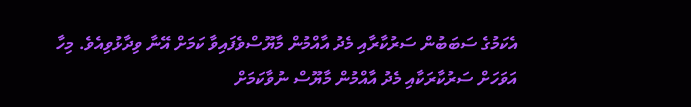އެކަމުގެ ސަބަބުން ސަރުކާރާއި މެދު އާއްމުން މާޔޫސްވެފައިވާ ކަމަށް އޭނާ ވިދާޅުވިއެވެ. މިހާ އަވަހަށް ސަރުކާރަކާއި މެދު އާއްމުން މާޔޫސް ނުވާކަމަށް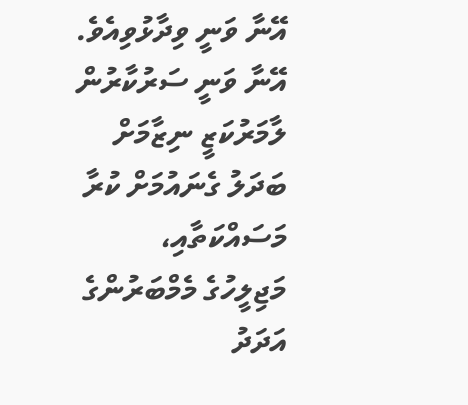އޭނާ ވަނީ ވިދާޅުވިއެވެ. އޭނާ ވަނީ ސަރުކާރުން ލާމަރުކަޒީ ނިޒާމަށް ބަދަލު ގެނައުމަށް ކުރާ މަސައްކަތާއި، މަޖިލީހުގެ މެމްބަރުންގެ އަދަދު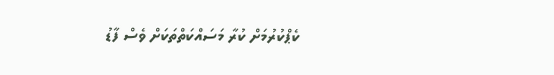ކެޕްކުރުމަށް ކުރާ މަސައްކަތްތަކަށް ވެސް ފާޑު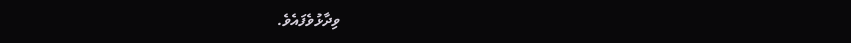ވިދާޅުވެފައެވެ.